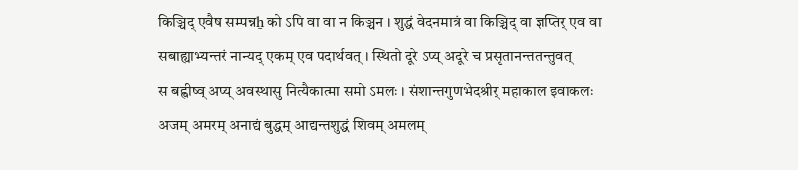किञ्चिद् एवैष सम्पन्नẖ को ऽपि वा वा न किञ्चन । शुद्धं वेदनमात्रं वा किञ्चिद् वा ज्ञप्तिर् एव वा
सबाह्याभ्यन्तरं नान्यद् एकम् एव पदार्थवत् । स्थितो दूरे ऽप्य् अदूरे च प्रसृतानन्ततन्तुवत्
स बह्वीष्व् अप्य् अवस्थासु नित्यैकात्मा समो ऽमलः । संशान्तगुणभेदश्रीर् महाकाल इवाकलः
अजम् अमरम् अनाद्यं बुद्धम् आद्यन्तशुद्धं शिवम् अमलम्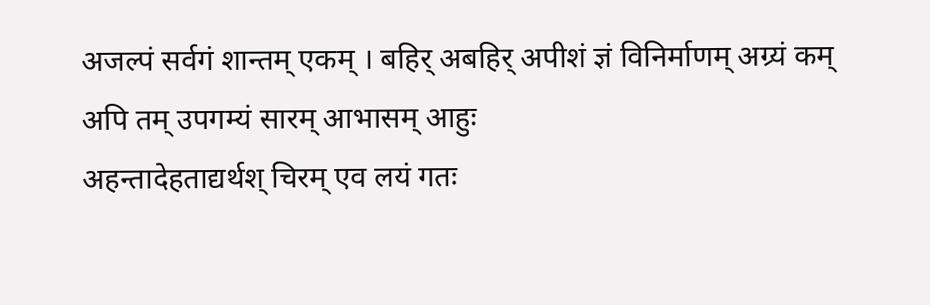अजल्पं सर्वगं शान्तम् एकम् । बहिर् अबहिर् अपीशं ज्ञं विनिर्माणम् अग्र्यं कम् अपि तम् उपगम्यं सारम् आभासम् आहुः
अहन्तादेहताद्यर्थश् चिरम् एव लयं गतः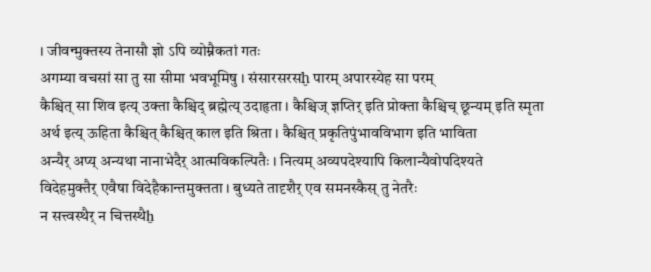। जीवन्मुक्तस्य तेनासौ ज्ञो ऽपि व्योम्नैकतां गतः
अगम्या वचसां सा तु सा सीमा भवभूमिषु । संसारसरसḫ पारम् अपारस्येह सा परम्
कैश्चित् सा शिव इत्य् उक्ता कैश्चिद् ब्रह्मेत्य् उदाहृता । कैश्चिज् ज्ञप्तिर् इति प्रोक्ता कैश्चिच् छून्यम् इति स्मृता
अर्थ इत्य् ऊहिता कैश्चित् कैश्चित् काल इति श्रिता । कैश्चित् प्रकृतिपुंभावविभाग इति भाविता
अन्यैर् अप्य् अन्यथा नानाभेदैर् आत्मविकल्पितैः । नित्यम् अव्यपदेश्यापि किलान्यैवोपदिश्यते
विदेहमुक्तैर् एवैषा विदेहैकान्तमुक्तता । बुध्यते तादृशैर् एव समनस्कैस् तु नेतरैः
न सत्त्वस्थैर् न चित्तस्थैẖ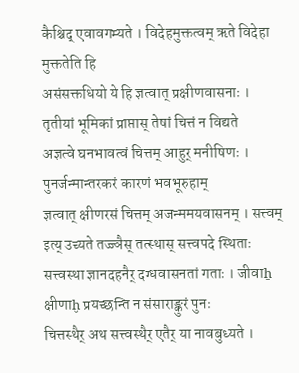कैश्चिद् एवावगम्यते । विदेहमुक्तत्वम् ऋते विदेहा मुक्ततेति हि
असंसक्तधियो ये हि ज्ञत्वात् प्रक्षीणवासनाः । तृतीयां भूमिकां प्राप्तास् तेषां चित्तं न विद्यते
अज्ञत्वे घनभावत्वं चित्तम् आहुर् मनीषिणः । पुनर्जन्मान्तरकरं कारणं भवभूरुहाम्
ज्ञत्वात् क्षीणरसं चित्तम् अजन्ममयवासनम् । सत्त्वम् इत्य् उच्यते तज्ज्ञैस् तत्स्थास् सत्त्वपदे स्थिताः
सत्त्वस्था ज्ञानदहनैर् दग्धवासनतां गताः । जीवाẖ क्षीणाḫ प्रयच्छन्ति न संसाराङ्कुरं पुनः
चित्तस्थैर् अथ सत्त्वस्थैर् एतैर् या नावबुध्यते ।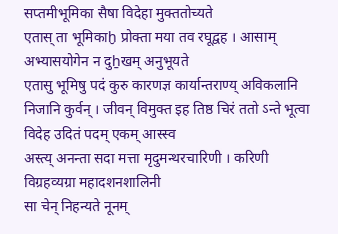सप्तमीभूमिका सैषा विदेहा मुक्ततोच्यते
एतास् ता भूमिकाḫ प्रोक्ता मया तव रघूद्वह । आसाम् अभ्यासयोगेन न दुẖखम् अनुभूयते
एतासु भूमिषु पदं कुरु कारणज्ञ कार्यान्तराण्य् अविकलानि निजानि कुर्वन् । जीवन् विमुक्त इह तिष्ठ चिरं ततो ऽन्ते भूत्वा विदेह उदितं पदम् एकम् आस्स्व
अस्त्य् अनन्ता सदा मत्ता मृदुमन्थरचारिणी । करिणी विग्रहव्यग्रा महादशनशालिनी
सा चेन् निहन्यते नूनम्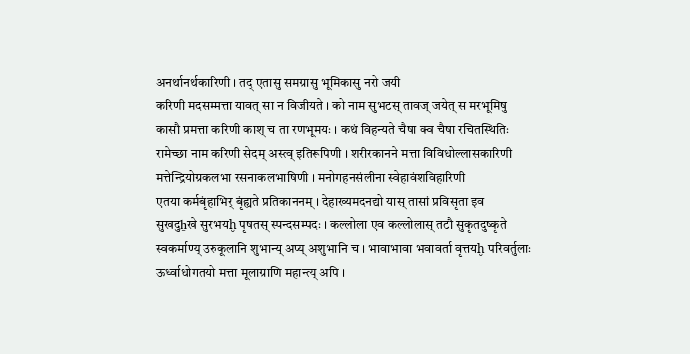अनर्थानर्थकारिणी । तद् एतासु समग्रासु भूमिकासु नरो जयी
करिणी मदसम्मत्ता यावत् सा न विजीयते । को नाम सुभटस् तावज् जयेत् स मरभूमिषु
कासौ प्रमत्ता करिणी काश् च ता रणभूमयः । कथं विहन्यते चैषा क्व चैषा रचितस्थितिः
रामेच्छा नाम करिणी सेदम् अस्त्व् इतिरूपिणी । शरीरकानने मत्ता विविधोल्लासकारिणी
मत्तेन्द्रियोग्रकलभा रसनाकलभाषिणी । मनोगहनसंलीना स्वेहावंशविहारिणी
एतया कर्मबृंहाभिर् बृंह्यते प्रतिकाननम् । देहाख्यमदनद्यो यास् तासां प्रविसृता इव
सुखदुẖखे सुरभयḫ पृषतस् स्पन्दसम्पदः । कल्लोला एव कल्लोलास् तटौ सुकृतदुष्कृते
स्वकर्माण्य् उरुकूलानि शुभान्य् अप्य् अशुभानि च । भावाभावा भवावर्ता वृत्तयḫ परिवर्तुलाः
ऊर्ध्वाधोगतयो मत्ता मूलाग्राणि महान्त्य् अपि ।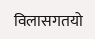विलासगतयो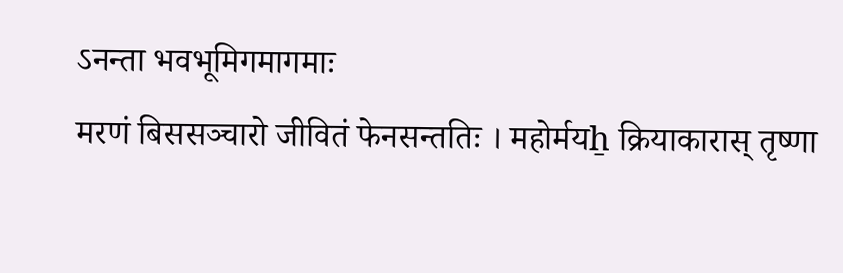ऽनन्ता भवभूमिगमागमाः
मरणं बिससञ्चारो जीवितं फेनसन्ततिः । महोर्मयẖ क्रियाकारास् तृष्णा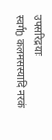उपसरिद्रयाः
स्वर्गẖ कलमसस्यादि नरकं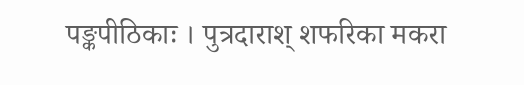पङ्कपीठिकाः । पुत्रदाराश् शफरिका मकरा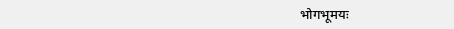भोगभूमयः